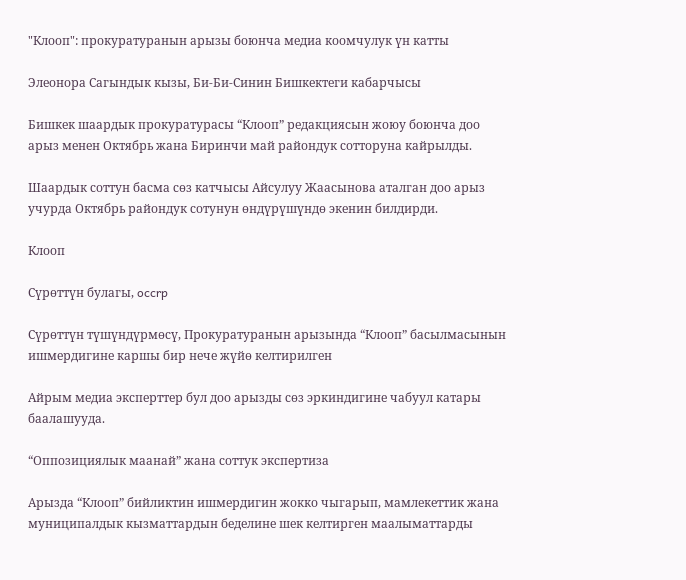"Клооп": прокуратуранын арызы боюнча медиа коомчулук үн катты

Элеонора Сагындык кызы, Би-Би-Синин Бишкектеги кабарчысы

Бишкек шаардык прокуратурасы “Клооп” редакциясын жоюу боюнча доо арыз менен Октябрь жана Биринчи май райондук сотторуна кайрылды.

Шаардык соттун басма сөз катчысы Айсулуу Жаасынова аталган доо арыз учурда Октябрь райондук сотунун өндүрүшүндө экенин билдирди.

Клооп

Сүрөттүн булагы, occrp

Сүрөттүн түшүндүрмөсү, Прокуратуранын арызында “Клооп” басылмасынын ишмердигине каршы бир нече жүйө келтирилген

Айрым медиа эксперттер бул доо арызды сөз эркиндигине чабуул катары баалашууда.

“Оппозициялык маанай” жана соттук экспертиза

Арызда “Клооп” бийликтин ишмердигин жокко чыгарып, мамлекеттик жана муниципалдык кызматтардын беделине шек келтирген маалыматтарды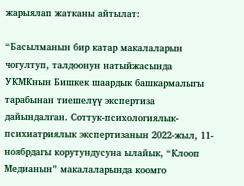жарыялап жатканы айтылат:

“Басылманын бир катар макалаларын чогултуп, талдоонун натыйжасында УКМКнын Бишкек шаардык башкармалыгы тарабынан тиешелүү экспертиза дайындалган. Соттук-психологиялык-психиатриялык экспертизанын 2022-жыл, 11-ноябрдагы корутундусуна ылайык, “Клооп Медианын” макалаларында коомго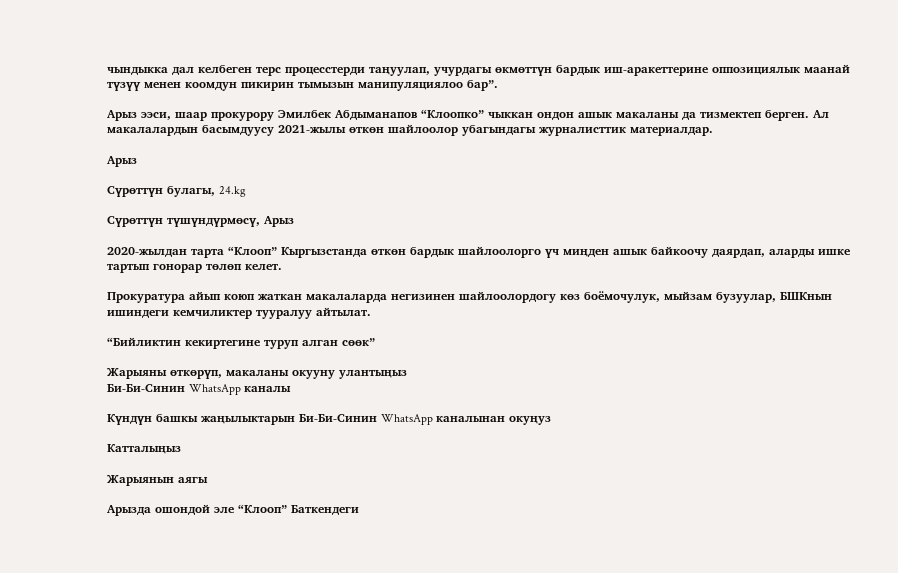чындыкка дал келбеген терс процесстерди таңуулап, учурдагы өкмөттүн бардык иш-аракеттерине оппозициялык маанай түзүү менен коомдун пикирин тымызын манипуляциялоо бар”.

Арыз ээси, шаар прокурору Эмилбек Абдыманапов “Клоопко” чыккан ондон ашык макаланы да тизмектеп берген. Ал макалалардын басымдуусу 2021-жылы өткөн шайлоолор убагындагы журналисттик материалдар.

Арыз

Сүрөттүн булагы, 24.kg

Сүрөттүн түшүндүрмөсү, Арыз

2020-жылдан тарта “Клооп” Кыргызстанда өткөн бардык шайлоолорго үч миңден ашык байкоочу даярдап, аларды ишке тартып гонорар төлөп келет.

Прокуратура айып коюп жаткан макалаларда негизинен шайлоолордогу көз боёмочулук, мыйзам бузуулар, БШКнын ишиндеги кемчиликтер тууралуу айтылат.

“Бийликтин кекиртегине туруп алган сөөк”

Жарыяны өткөрүп, макаланы окууну улантыңыз
Би-Би-Синин WhatsApp каналы

Күндүн башкы жаңылыктарын Би-Би-Синин WhatsApp каналынан окуңуз

Катталыңыз

Жарыянын аягы

Арызда ошондой эле “Клооп” Баткендеги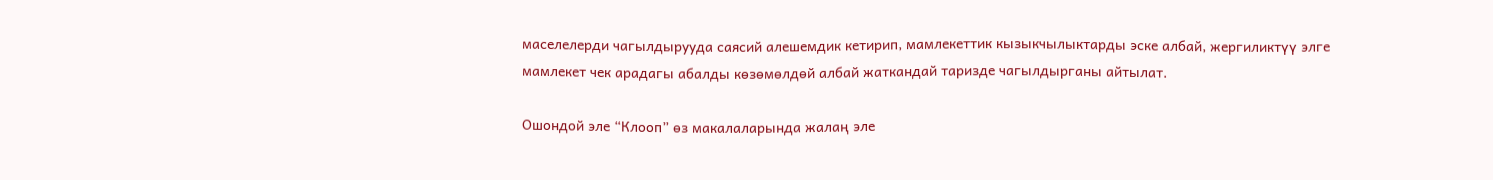маселелерди чагылдырууда саясий алешемдик кетирип, мамлекеттик кызыкчылыктарды эске албай, жергиликтүү элге мамлекет чек арадагы абалды көзөмөлдөй албай жаткандай таризде чагылдырганы айтылат.

Ошондой эле “Клооп” өз макалаларында жалаң эле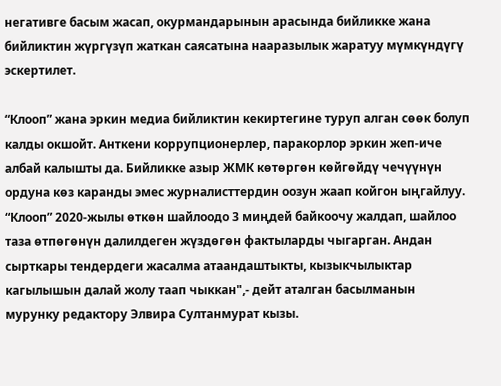негативге басым жасап, окурмандарынын арасында бийликке жана бийликтин жүргүзүп жаткан саясатына нааразылык жаратуу мүмкүндүгү эскертилет.

“Клооп” жана эркин медиа бийликтин кекиртегине туруп алган сөөк болуп калды окшойт. Анткени коррупционерлер, паракорлор эркин жеп-иче албай калышты да. Бийликке азыр ЖМК көтөргөн көйгөйдү чечүүнүн ордуна көз каранды эмес журналисттердин оозун жаап койгон ыңгайлуу. “Клооп” 2020-жылы өткөн шайлоодо 3 миңдей байкоочу жалдап, шайлоо таза өтпөгөнүн далилдеген жүздөгөн фактыларды чыгарган. Андан сырткары тендердеги жасалма атаандаштыкты, кызыкчылыктар кагылышын далай жолу таап чыккан",- дейт аталган басылманын мурунку редактору Элвира Султанмурат кызы.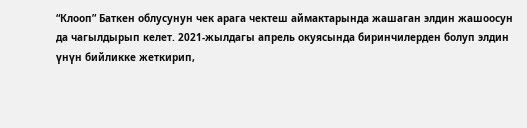“Клооп” Баткен облусунун чек арага чектеш аймактарында жашаган элдин жашоосун да чагылдырып келет. 2021-жылдагы апрель окуясында биринчилерден болуп элдин үнүн бийликке жеткирип,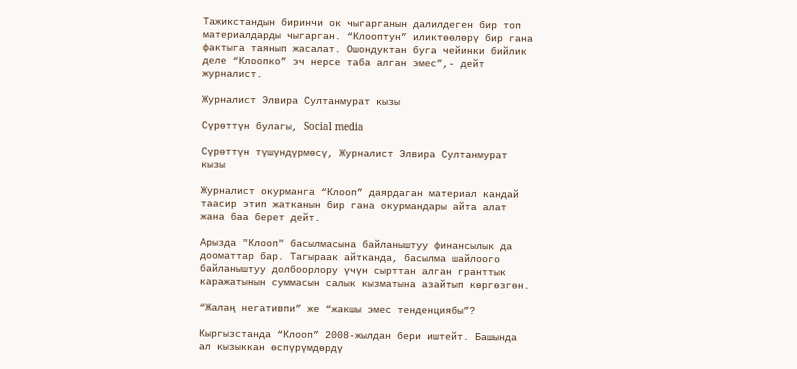Тажикстандын биринчи ок чыгарганын далилдеген бир топ материалдарды чыгарган. “Клооптун” иликтөөлөрү бир гана фактыга таянып жасалат. Ошондуктан буга чейинки бийлик деле “Клоопко” эч нерсе таба алган эмес”,- дейт журналист.

Журналист Элвира Султанмурат кызы

Сүрөттүн булагы, Social media

Сүрөттүн түшүндүрмөсү, Журналист Элвира Султанмурат кызы

Журналист окурманга “Клооп” даярдаган материал кандай таасир этип жатканын бир гана окурмандары айта алат жана баа берет дейт.

Арызда "Клооп" басылмасына байланыштуу финансылык да дооматтар бар. Тагыраак айтканда, басылма шайлоого байланыштуу долбоорлору үчүн сырттан алган гранттык каражатынын суммасын салык кызматына азайтып көргөзгөн.

“Жалаң негативпи” же “жакшы эмес тенденциябы”?

Кыргызстанда “Клооп” 2008-жылдан бери иштейт. Башында ал кызыккан өспүрүмдөрдү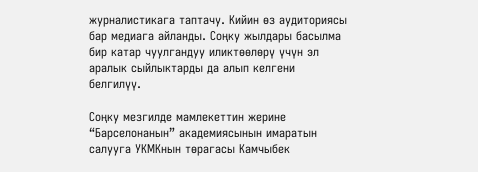журналистикага таптачу. Кийин өз аудиториясы бар медиага айланды. Соңку жылдары басылма бир катар чуулгандуу иликтөөлөрү үчүн эл аралык сыйлыктарды да алып келгени белгилүү.

Соңку мезгилде мамлекеттин жерине “Барселонанын” академиясынын имаратын салууга УКМКнын төрагасы Камчыбек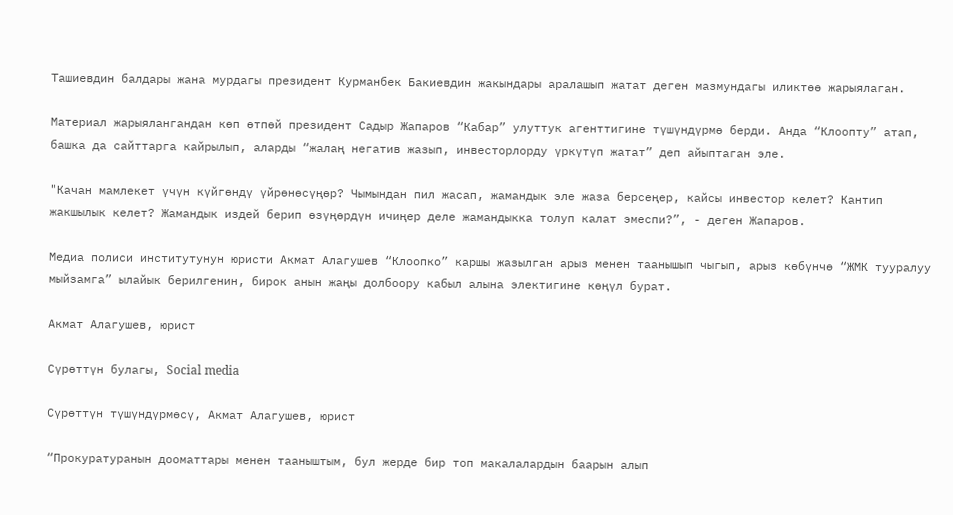Ташиевдин балдары жана мурдагы президент Курманбек Бакиевдин жакындары аралашып жатат деген мазмундагы иликтөө жарыялаган.

Материал жарыялангандан көп өтпөй президент Садыр Жапаров “Кабар” улуттук агенттигине түшүндүрмө берди. Анда “Клоопту” атап, башка да сайттарга кайрылып, аларды “жалаң негатив жазып, инвесторлорду үркүтүп жатат” деп айыптаган эле.

"Качан мамлекет үчүн күйгөндү үйрөнөсүңөр? Чымындан пил жасап, жамандык эле жаза берсеңер, кайсы инвестор келет? Кантип жакшылык келет? Жамандык издей берип өзүңөрдүн ичиңер деле жамандыкка толуп калат эмеспи?”, - деген Жапаров.

Медиа полиси институтунун юристи Акмат Алагушев “Клоопко” каршы жазылган арыз менен таанышып чыгып, арыз көбүнчө “ЖМК тууралуу мыйзамга” ылайык берилгенин, бирок анын жаңы долбоору кабыл алына электигине көңүл бурат.

Акмат Алагушев, юрист

Сүрөттүн булагы, Social media

Сүрөттүн түшүндүрмөсү, Акмат Алагушев, юрист

“Прокуратуранын дооматтары менен тааныштым, бул жерде бир топ макалалардын баарын алып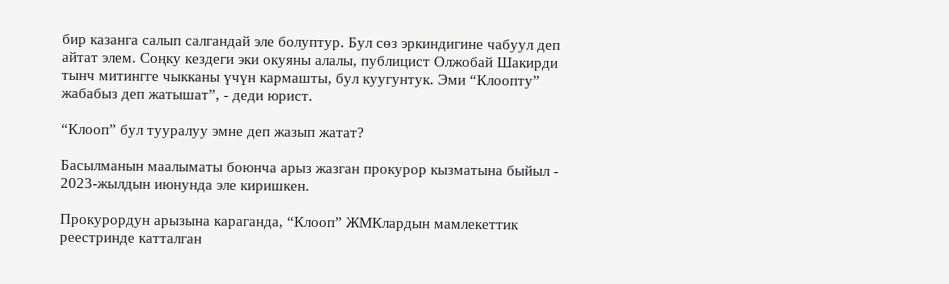бир казанга салып салгандай эле болуптур. Бул сөз эркиндигине чабуул деп айтат элем. Соңку кездеги эки окуяны алалы, публицист Олжобай Шакирди тынч митингге чыкканы үчүн кармашты, бул куугунтук. Эми “Клоопту” жабабыз деп жатышат”, - деди юрист.

“Клооп” бул тууралуу эмне деп жазып жатат?

Басылманын маалыматы боюнча арыз жазган прокурор кызматына быйыл - 2023-жылдын июнунда эле киришкен.

Прокурордун арызына караганда, “Клооп” ЖМКлардын мамлекеттик реестринде катталган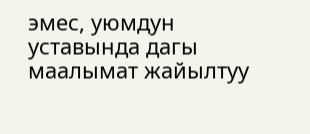эмес, уюмдун уставында дагы маалымат жайылтуу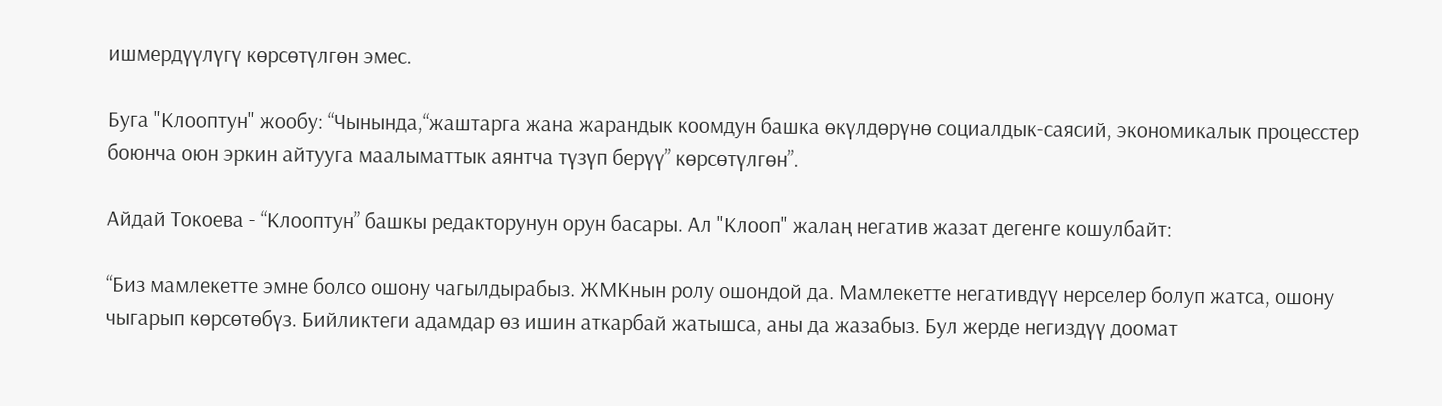ишмердүүлүгү көрсөтүлгөн эмес.

Буга "Клооптун" жообу: “Чынында,“жаштарга жана жарандык коомдун башка өкүлдөрүнө социалдык-саясий, экономикалык процесстер боюнча оюн эркин айтууга маалыматтык аянтча түзүп берүү” көрсөтүлгөн”.

Айдай Токоева - “Клооптун” башкы редакторунун орун басары. Ал "Клооп" жалаң негатив жазат дегенге кошулбайт:

“Биз мамлекетте эмне болсо ошону чагылдырабыз. ЖМКнын ролу ошондой да. Мамлекетте негативдүү нерселер болуп жатса, ошону чыгарып көрсөтөбүз. Бийликтеги адамдар өз ишин аткарбай жатышса, аны да жазабыз. Бул жерде негиздүү доомат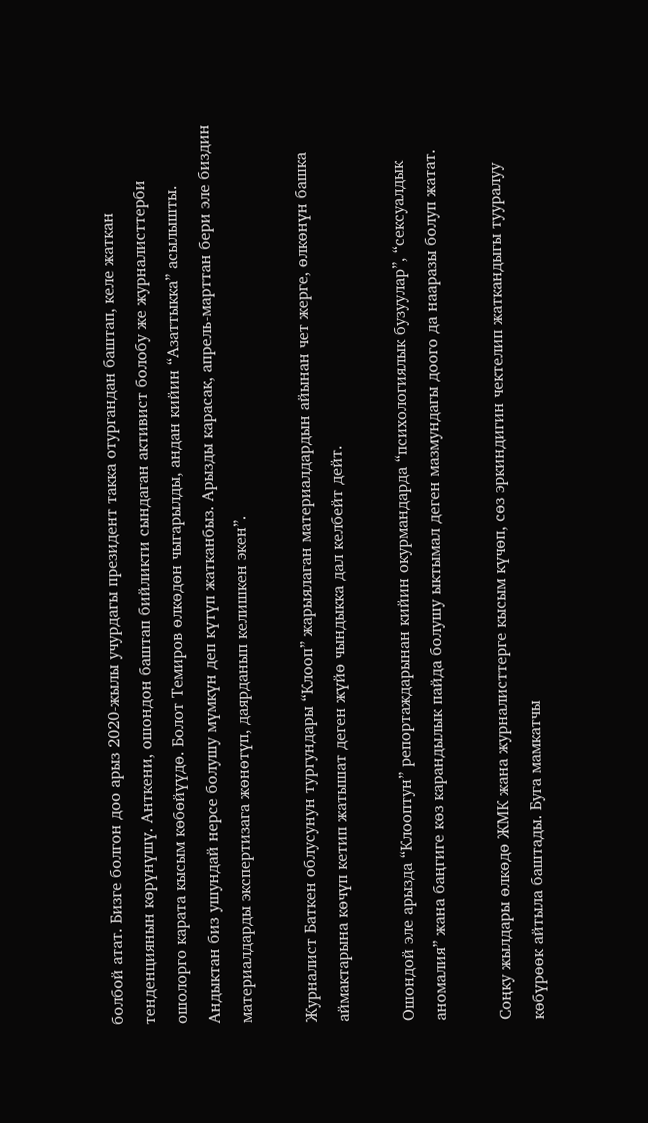болбой атат. Бизге болгон доо арыз 2020-жылы учурдагы президент такка отургандан баштап, келе жаткан тенденциянын көрүнүшү. Анткени, ошондон баштап бийликти сындаган активист болобу же журналисттерби ошолорго карата кысым көбөйүүдө. Болот Темиров өлкөдөн чыгарылды, андан кийин “Азаттыкка” асылышты. Андыктан биз ушундай нерсе болушу мүмкүн деп күтүп жатканбыз. Арызды карасак, апрель-марттан бери эле биздин материалдарды экспертизага жөнөтүп, даярданып келишкен экен”.

Журналист Баткен облусунун тургундары “Клооп” жарыялаган материалдардын айынан чет жерге, өлкөнүн башка аймактарына көчүп кетип жатышат деген жүйө чындыкка дал келбейт дейт.

Ошондой эле арызда “Клооптун” репортаждарынан кийин окурмандарда “психологиялык бузуулар”, “сексуалдык аномалия” жана баңгиге көз карандылык пайда болушу ыктымал деген мазмундагы доого да нааразы болуп жатат.

Соңку жылдары өлкөдө ЖМК жана журналисттерге кысым күчөп, сөз эркиндигин чектелип жаткандыгы тууралуу көбүрөөк айтыла баштады. Буга мамкатчы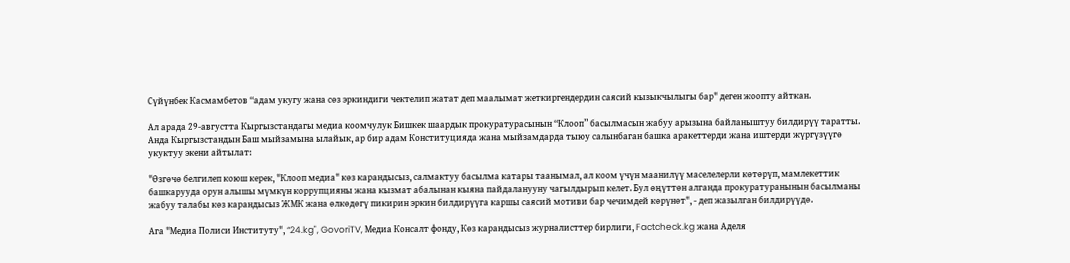Сүйүнбек Касмамбетов “адам укугу жана сөз эркиндиги чектелип жатат деп маалымат жеткиргендердин саясий кызыкчылыгы бар" деген жоопту айткан.

Ал арада 29-августта Кыргызстандагы медиа коомчулук Бишкек шаардык прокуратурасынын “Клооп” басылмасын жабуу арызына байланыштуу билдирүү таратты. Анда Кыргызстандын Баш мыйзамына ылайык, ар бир адам Конституцияда жана мыйзамдарда тыюу салынбаган башка аракеттерди жана иштерди жүргүзүүгө укуктуу экени айтылат:

"Өзгөчө белгилеп коюш керек, "Клооп медиа" көз карандысыз, салмактуу басылма катары таанымал, ал коом үчүн маанилүү маселелерли көтөрүп, мамлекеттик башкарууда орун алышы мүмкүн коррупцияны жана кызмат абалынан кыяна пайдаланууну чагылдырып келет. Бул өңүттөн алганда прокуратуранынын басылманы жабуу талабы көз карандысыз ЖМК жана өлкөдөгү пикирин эркин билдирүүга каршы саясий мотиви бар чечимдей көрүнөт", - деп жазылган билдирүүдө.

Ага "Медиа Полиси Институту", “24.kg", GovoriTV, Медиа Консалт фонду, Көз карандысыз журналисттер бирлиги, Factcheck.kg жана Аделя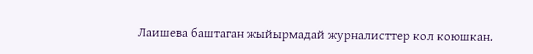Лаишева баштаган жыйырмадай журналисттер кол коюшкан.